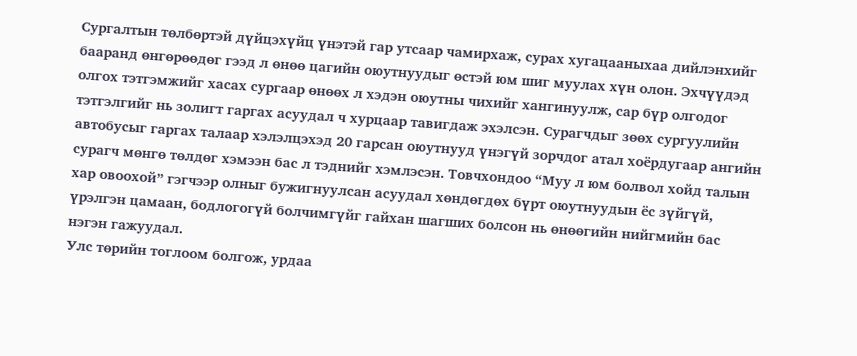Сургалтын төлбөртэй дүйцэхүйц үнэтэй гар утсаар чамирхаж, сурах хугацааныхаа дийлэнхийг бааранд өнгөрөөдөг гээд л өнөө цагийн оюутнуудыг өстэй юм шиг муулах хүн олон. Эхчүүдэд олгох тэтгэмжийг хасах сургаар өнөөх л хэдэн оюутны чихийг хангинуулж, сар бүр олгодог тэтгэлгийг нь золигт гаргах асуудал ч хурцаар тавигдаж эхэлсэн. Сурагчдыг зөөх сургуулийн автобусыг гаргах талаар хэлэлцэхэд 20 гарсан оюутнууд үнэгүй зорчдог атал хоёрдугаар ангийн сурагч мөнгө төлдөг хэмээн бас л тэднийг хэмлэсэн. Товчхондоо “Муу л юм болвол хойд талын хар овоохой” гэгчээр олныг бужигнуулсан асуудал хөндөгдөх бүрт оюутнуудын ёс зүйгүй, үрэлгэн цамаан, бодлогогүй болчимгүйг гайхан шагших болсон нь өнөөгийн нийгмийн бас нэгэн гажуудал.
Улс төрийн тоглоом болгож, урдаа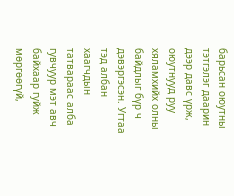барьсан оюутны тэтгэлэг даарин дээр давс үрж, оюутнууд руу хяламхийх олны байдлыг бүр ч дэвэргэсэн. Угтаа тэд албан хаагчдын татвараас алба гувчуур мэт авч байхаар гуйж мөргөөгүй,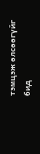тэмцэж өлсөөгүйг бид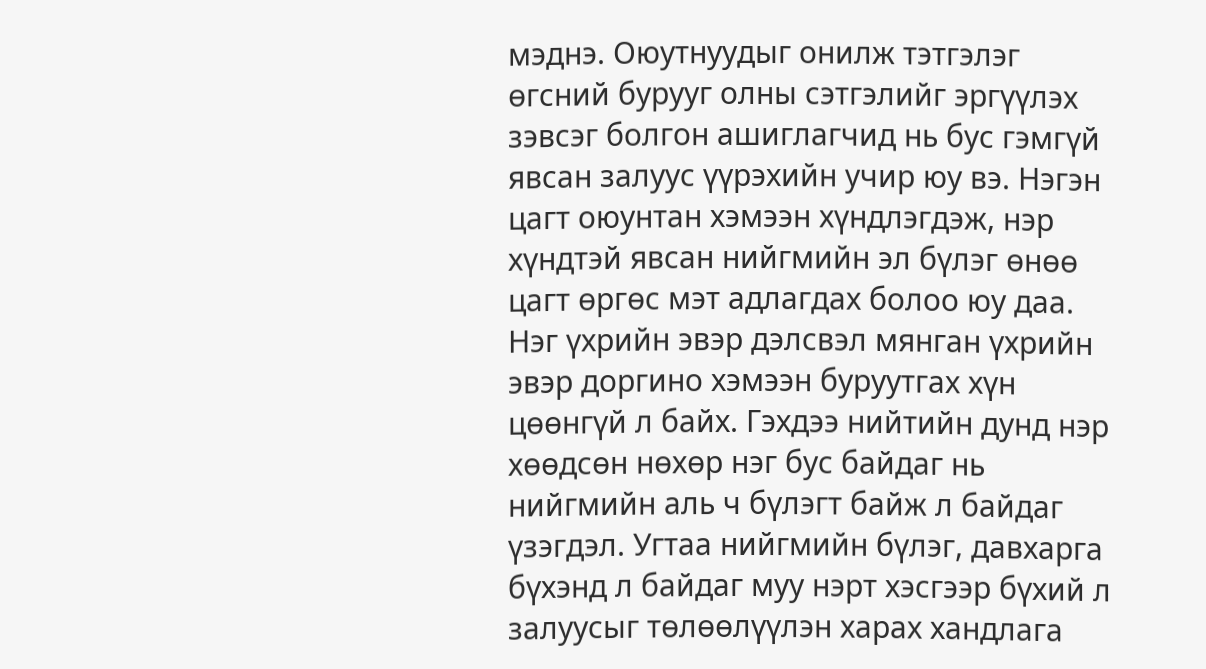мэднэ. Оюутнуудыг онилж тэтгэлэг өгсний бурууг олны сэтгэлийг эргүүлэх зэвсэг болгон ашиглагчид нь бус гэмгүй явсан залуус үүрэхийн учир юу вэ. Нэгэн цагт оюунтан хэмээн хүндлэгдэж, нэр хүндтэй явсан нийгмийн эл бүлэг өнөө цагт өргөс мэт адлагдах болоо юу даа.
Нэг үхрийн эвэр дэлсвэл мянган үхрийн эвэр доргино хэмээн буруутгах хүн цөөнгүй л байх. Гэхдээ нийтийн дунд нэр хөөдсөн нөхөр нэг бус байдаг нь нийгмийн аль ч бүлэгт байж л байдаг үзэгдэл. Угтаа нийгмийн бүлэг, давхарга бүхэнд л байдаг муу нэрт хэсгээр бүхий л залуусыг төлөөлүүлэн харах хандлага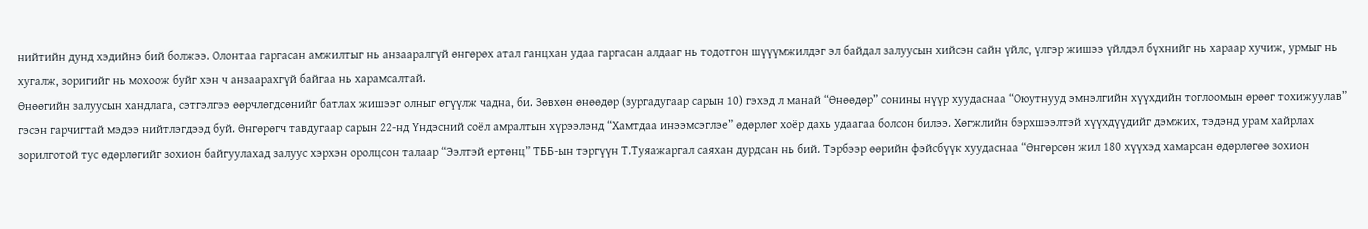нийтийн дунд хэдийнэ бий болжээ. Олонтаа гаргасан амжилтыг нь анзааралгүй өнгөрөх атал ганцхан удаа гаргасан алдааг нь тодотгон шүүүмжилдэг эл байдал залуусын хийсэн сайн үйлс, үлгэр жишээ үйлдэл бүхнийг нь хараар хучиж, урмыг нь хугалж, зоригийг нь мохоож буйг хэн ч анзаарахгүй байгаа нь харамсалтай.
Өнөөгийн залуусын хандлага, сэтгэлгээ өөрчлөгдсөнийг батлах жишээг олныг өгүүлж чадна, би. Зөвхөн өнөөдөр (зургадугаар сарын 10) гэхэд л манай “Өнөөдөр” сонины нүүр хуудаснаа “Оюутнууд эмнэлгийн хүүхдийн тоглоомын өрөөг тохижуулав” гэсэн гарчигтай мэдээ нийтлэгдээд буй. Өнгөрөгч тавдугаар сарын 22-нд Үндэсний соёл амралтын хүрээлэнд “Хамтдаа инээмсэглэе” өдөрлөг хоёр дахь удаагаа болсон билээ. Хөгжлийн бэрхшээлтэй хүүхдүүдийг дэмжих, тэдэнд урам хайрлах зорилготой тус өдөрлөгийг зохион байгуулахад залуус хэрхэн оролцсон талаар “Ээлтэй ертөнц” ТББ-ын тэргүүн Т.Туяажаргал саяхан дурдсан нь бий. Тэрбээр өөрийн фэйсбүүк хуудаснаа “Өнгөрсөн жил 180 хүүхэд хамарсан өдөрлөгөө зохион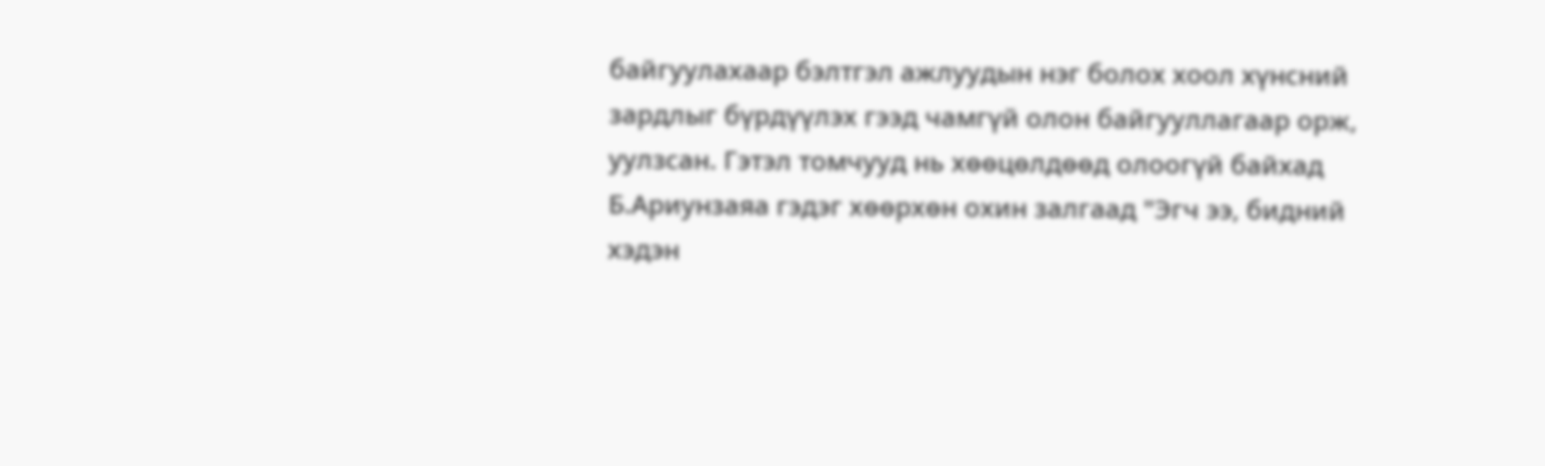байгуулахаар бэлтгэл ажлуудын нэг болох хоол хүнсний зардлыг бүрдүүлэх гээд чамгүй олон байгууллагаар орж, уулзсан. Гэтэл томчууд нь хөөцөлдөөд олоогүй байхад Б.Ариунзаяа гэдэг хөөрхөн охин залгаад "Эгч ээ, бидний хэдэн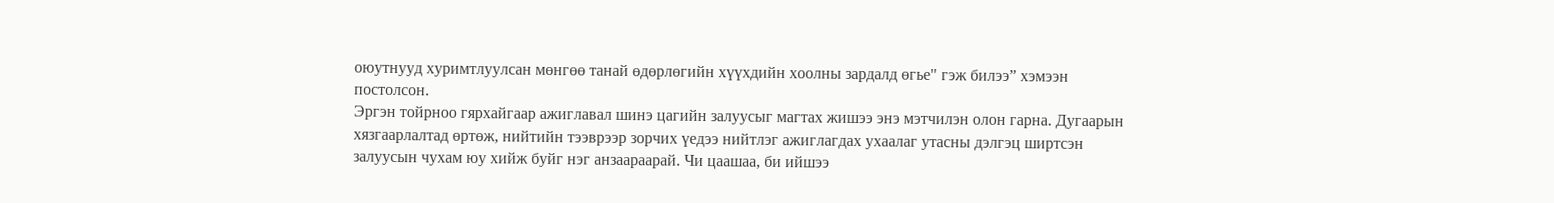оюутнууд хуримтлуулсан мөнгөө танай өдөрлөгийн хүүхдийн хоолны зардалд өгье" гэж билээ” хэмээн постолсон.
Эргэн тойрноо гярхайгаар ажиглавал шинэ цагийн залуусыг магтах жишээ энэ мэтчилэн олон гарна. Дугаарын хязгаарлалтад өртөж, нийтийн тээврээр зорчих үедээ нийтлэг ажиглагдах ухаалаг утасны дэлгэц ширтсэн залуусын чухам юу хийж буйг нэг анзаараарай. Чи цаашаа, би ийшээ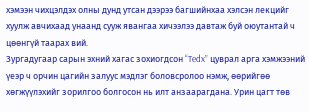хэмээн чихцэлдэх олны дунд утсан дээрээ багшийнхаа хэлсэн лекцийг хуулж авчихаад унаанд сууж явангаа хичээлээ давтаж буй оюутантай ч цөөнгүй таарах вий.
Зургадугаар сарын эхний хагас зохиогдсон “Tedx” цуврал арга хэмжээний үеэр ч орчин цагийн залуус мэдлэг боловсролоо нэмж, өөрийгөө хөгжүүлэхийг зорилгоо болгосон нь илт анзаарагдана. Урин цагт төв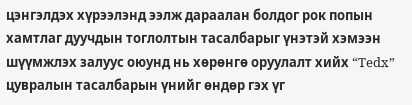цэнгэлдэх хүрээлэнд ээлж дараалан болдог рок попын хамтлаг дуучдын тоглолтын тасалбарыг үнэтэй хэмээн шүүмжлэх залуус оюунд нь хөрөнгө оруулалт хийх “Tedx” цувралын тасалбарын үнийг өндөр гэх үг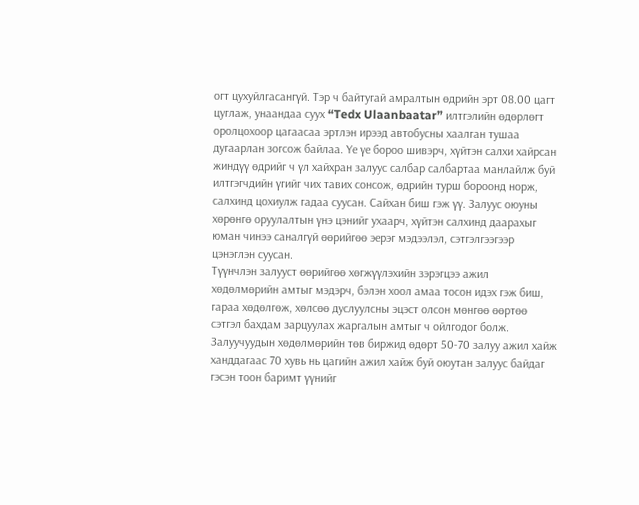огт цухуйлгасангүй. Тэр ч байтугай амралтын өдрийн эрт 08.00 цагт цуглаж, унаандаа суух “Tedx Ulaanbaatar” илтгэлийн өдөрлөгт оролцохоор цагаасаа эртлэн ирээд автобусны хаалган тушаа дугаарлан зогсож байлаа. Үе үе бороо шивэрч, хүйтэн салхи хайрсан жиндүү өдрийг ч үл хайхран залуус салбар салбартаа манлайлж буй илтгэгчдийн үгийг чих тавих сонсож, өдрийн турш бороонд норж, салхинд цохиулж гадаа суусан. Сайхан биш гэж үү. Залуус оюуны хөрөнгө оруулалтын үнэ цэнийг ухаарч, хүйтэн салхинд даарахыг юман чинээ саналгүй өөрийгөө эерэг мэдээлэл, сэтгэлгээгээр цэнэглэн суусан.
Түүнчлэн залууст өөрийгөө хөгжүүлэхийн зэрэгцээ ажил хөдөлмөрийн амтыг мэдэрч, бэлэн хоол амаа тосон идэх гэж биш, гараа хөдөлгөж, хөлсөө дуслуулсны эцэст олсон мөнгөө өөртөө сэтгэл бахдам зарцуулах жаргалын амтыг ч ойлгодог болж. Залуучуудын хөдөлмөрийн төв биржид өдөрт 50-70 залуу ажил хайж ханддагаас 70 хувь нь цагийн ажил хайж буй оюутан залуус байдаг гэсэн тоон баримт үүнийг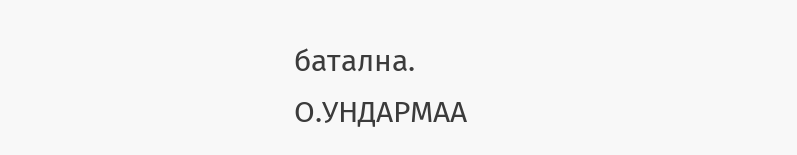батална.
О.УНДАРМАА